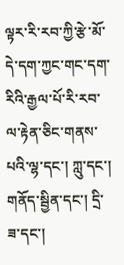ལྟར་རི་རབ་ཀྱི་རྩེ་མོ་དེ་དག་ཀྱང་གང་དག་རིའི་རྒྱལ་པོ་རི་རབ་ལ་རྟེན་ཅིང་གནས་པའི་ལྷ་དང་། ཀླུ་དང་། གནོད་སྦྱིན་དང་། དྲི་ཟ་དང་།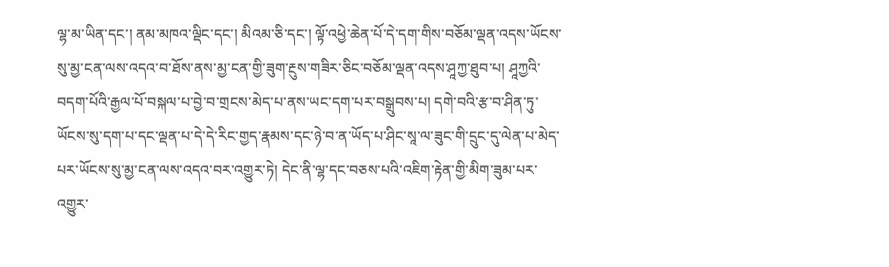ལྷ་མ་ཡིན་དང་། ནམ་མཁའ་ལྡིང་དང་། མིའམ་ཅི་དང་། ལྟོ་འཕྱེ་ཆེན་པོ་དེ་དག་གིས་བཅོམ་ལྡན་འདས་ཡོངས་སུ་མྱ་ངན་ལས་འདའ་བ་ཐོས་ནས་མྱ་ངན་གྱི་ཟུག་རྔུས་གཟིར་ཅིང་བཅོམ་ལྡན་འདས་ཤཱཀྱ་ཐུབ་པ། ཤཱཀྱའི་བདག་པོའི་རྒྱལ་པོ་བསྐལ་པ་བྱེ་བ་གྲངས་མེད་པ་ནས་ཡང་དག་པར་བསྒྲུབས་པ། དགེ་བའི་རྩ་བ་ཤིན་ཏུ་ཡོངས་སུ་དག་པ་དང་ལྡན་པ་དེ་དེ་རིང་གྱད་རྣམས་དང་ཉེ་བ་ན་ཡོད་པ་ཤིང་སཱ་ལ་ཟུང་གི་དྲུང་དུ་ལེན་པ་མེད་པར་ཡོངས་སུ་མྱ་ངན་ལས་འདའ་བར་འགྱུར་ཏེ། དེང་ནི་ལྷ་དང་བཅས་པའི་འཇིག་རྟེན་གྱི་མིག་ཟུམ་པར་འགྱུར་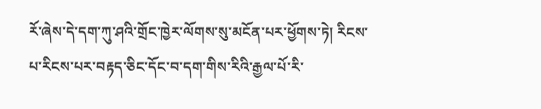རོ་ཞེས་དེ་དག་ཀུ་ཤའི་གྲོང་ཁྱེར་ལོགས་སུ་མངོན་པར་ཕྱོགས་ཏེ། རིངས་པ་རིངས་པར་བརྟད་ཅིང་དོང་བ་དག་གིས་རིའི་རྒྱལ་པོ་རི་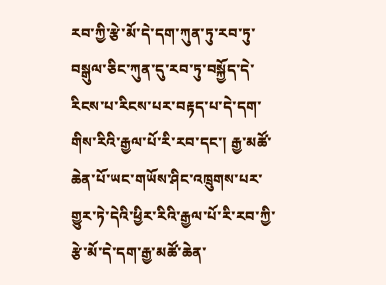རབ་ཀྱི་རྩེ་མོ་དེ་དག་ཀུན་ཏུ་རབ་ཏུ་བསྒུལ་ཅིང་ཀུན་དུ་རབ་ཏུ་བསྐྱོད་དེ་རིངས་པ་རིངས་པར་བརྟད་པ་དེ་དག་གིས་རིའི་རྒྱལ་པོ་རི་རབ་དང་། རྒྱ་མཚོ་ཆེན་པོ་ཡང་གཡོས་ཤིང་འཁྲུགས་པར་གྱུར་ཏེ་དེའི་ཕྱིར་རིའི་རྒྱལ་པོ་རི་རབ་ཀྱི་རྩེ་མོ་དེ་དག་རྒྱ་མཚོ་ཆེན་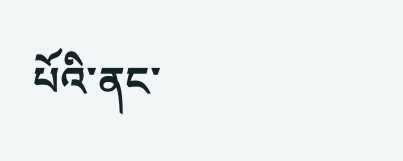པོའི་ནང་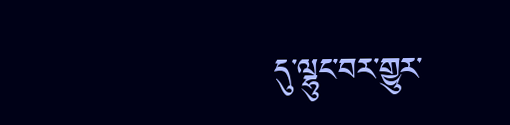དུ་ལྷུང་བར་གྱུར་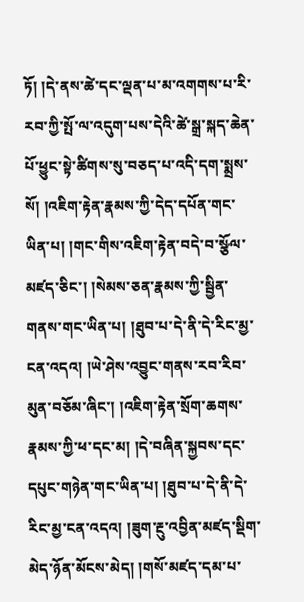ཏོ། །དེ་ནས་ཚེ་དང་ལྡན་པ་མ་འགགས་པ་རི་རབ་ཀྱི་སྤོ་ལ་འདུག་པས་དེའི་ཚེ་སྒྲ་སྐད་ཆེན་པོ་ཕྱུང་སྟེ་ཚིགས་སུ་བཅད་པ་འདི་དག་སྨྲས་སོ། །འཇིག་རྟེན་རྣམས་ཀྱི་དེད་དཔོན་གང་ཡིན་པ། །གང་གིས་འཇིག་རྟེན་བདེ་བ་སྩོལ་མཛད་ཅིང་། །སེམས་ཅན་རྣམས་ཀྱི་སྦྱིན་གནས་གང་ཡིན་པ། །ཐུབ་པ་དེ་ནི་དེ་རིང་མྱ་ངན་འདའ། །ཡེ་ཤེས་འབྱུང་གནས་རབ་རིབ་མུན་བཅོམ་ཞིང་། །འཇིག་རྟེན་སྲོག་ཆགས་རྣམས་ཀྱི་ཕ་དང་མ། །དེ་བཞིན་སྐྱབས་དང་དཔུང་གཉེན་གང་ཡིན་པ། །ཐུབ་པ་དེ་ནི་དེ་རིང་མྱ་ངན་འདའ། །ཟུག་རྔུ་འབྱིན་མཛད་སྡིག་མེད་ཉོན་མོངས་མེད། །གསོ་མཛད་དམ་པ་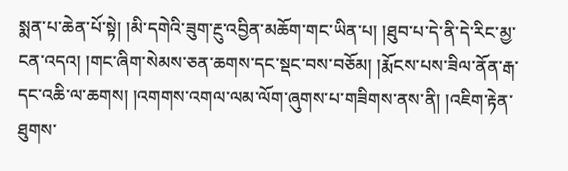སྨན་པ་ཆེན་པོ་སྟེ། །མི་དགེའི་ཟུག་རྔུ་འབྱིན་མཆོག་གང་ཡིན་པ། །ཐུབ་པ་དེ་ནི་དེ་རིང་མྱ་ངན་འདའ། །གང་ཞིག་སེམས་ཅན་ཆགས་དང་སྡང་བས་བཅོམ། །རྨོངས་པས་ཟིལ་ནོན་རྒ་དང་འཆི་ལ་ཆགས། །འགགས་འགལ་ལམ་ལོག་ཞུགས་པ་གཟིགས་ནས་ནི། །འཇིག་རྟེན་ཐུགས་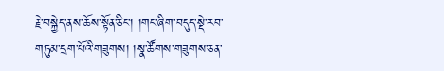རྗེ་བསྐྱེད་ནས་ཆོས་སྟོན་ཅིང་། །གང་ཞིག་བདུད་སྡེ་རབ་གཏུམ་དྲག་པོའི་གཟུགས། །སྣ་ཚོགས་གཟུགས་ཅན་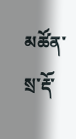མཚོན་སྲ་རྡོ་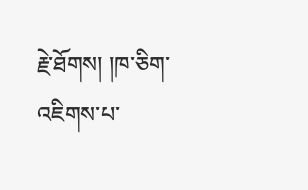རྗེ་ཐོགས། །ཁ་ཅིག་འཇིགས་པ་